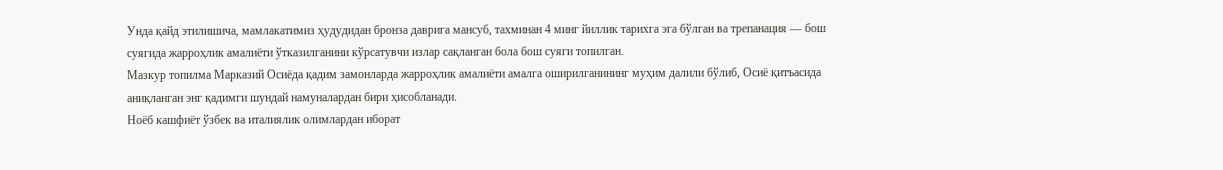Унда қайд этилишича, мамлакатимиз ҳудудидан бронза даврига мансуб, тахминан 4 минг йиллик тарихга эга бўлган ва трепанация — бош суягида жарроҳлик амалиёти ўтказилганини кўрсатувчи излар сақланган бола бош суяги топилган.
Мазкур топилма Марказий Осиёда қадим замонларда жарроҳлик амалиёти амалга оширилганининг муҳим далили бўлиб, Осиё қитъасида аниқланган энг қадимги шундай намуналардан бири ҳисобланади.
Ноёб кашфиёт ўзбек ва италиялик олимлардан иборат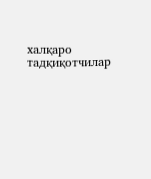халқаро тадқиқотчилар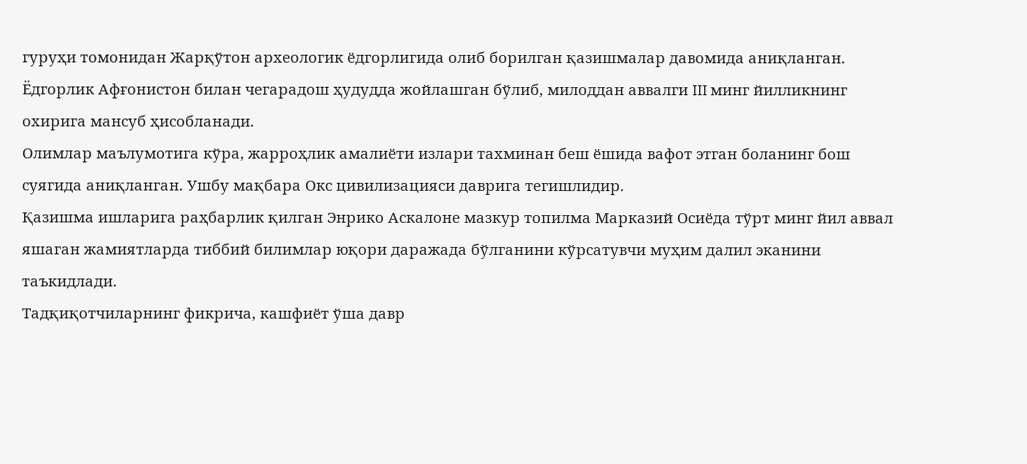гуруҳи томонидан Жарқўтон археологик ёдгорлигида олиб борилган қазишмалар давомида аниқланган. Ёдгорлик Афғонистон билан чегарадош ҳудудда жойлашган бўлиб, милоддан аввалги III минг йилликнинг охирига мансуб ҳисобланади.
Олимлар маълумотига кўра, жарроҳлик амалиёти излари тахминан беш ёшида вафот этган боланинг бош суягида аниқланган. Ушбу мақбара Окс цивилизацияси даврига тегишлидир.
Қазишма ишларига раҳбарлик қилган Энрико Аскалоне мазкур топилма Марказий Осиёда тўрт минг йил аввал яшаган жамиятларда тиббий билимлар юқори даражада бўлганини кўрсатувчи муҳим далил эканини таъкидлади.
Тадқиқотчиларнинг фикрича, кашфиёт ўша давр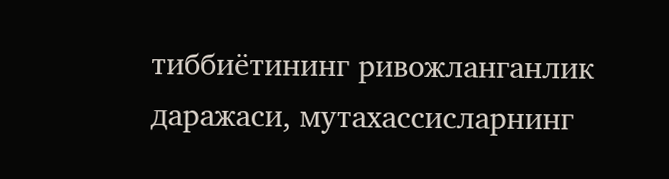тиббиётининг ривожланганлик даражаси, мутахассисларнинг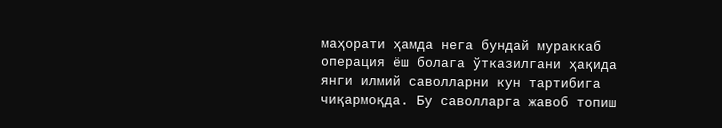маҳорати ҳамда нега бундай мураккаб операция ёш болага ўтказилгани ҳақида янги илмий саволларни кун тартибига чиқармоқда. Бу саволларга жавоб топиш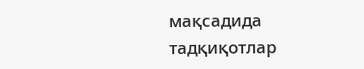мақсадида тадқиқотлар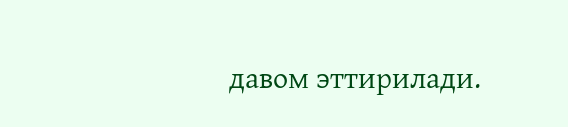давом эттирилади.